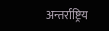अन्तर्राष्ट्रिय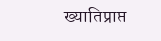ख्यातिप्राप्त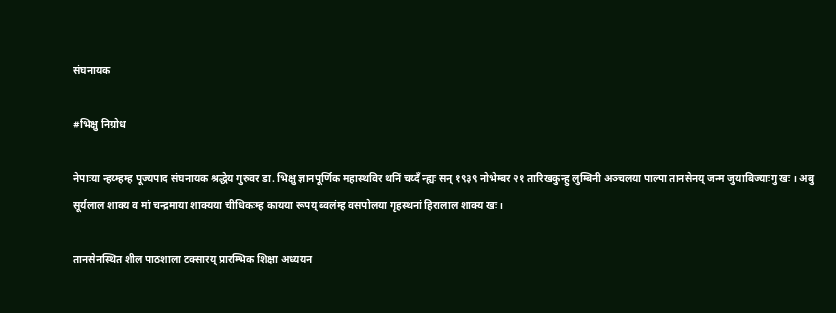संघनायक

#भिक्षु निग्रोध

नेपाःया न्हय्म्हम्ह पूज्यपाद संघनायक श्रद्धेय गुरुवर डा. भिक्षु ज्ञानपूर्णिक महास्थविर थनिं चय्दँ न्ह्यः सन् १९३९ नोभेम्बर २१ तारिखकुन्हु लुम्बिनी अञ्चलया पाल्पा तानसेनय् जन्म जुयाबिज्याःगु खः । अबु सूर्यलाल शाक्य व मां चन्द्रमाया शाक्यया चीधिकःम्ह कायया रूपय् ब्वलंम्ह वसपोलया गृहस्थनां हिरालाल शाक्य खः ।

तानसेनस्थित शील पाठशाला टक्सारय् प्रारम्भिक शिक्षा अध्ययन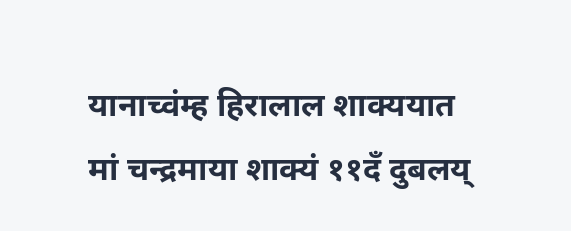यानाच्वंम्ह हिरालाल शाक्ययात मां चन्द्रमाया शाक्यं ११दँ दुबलय्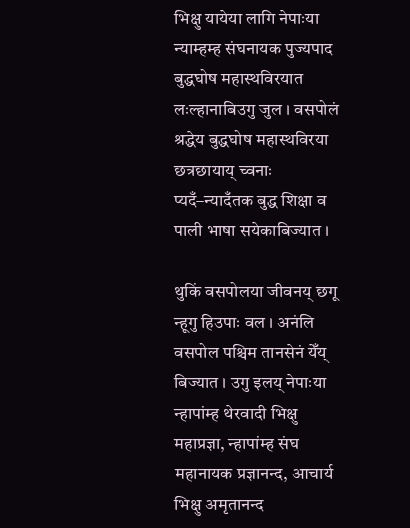भिक्षु यायेया लागि नेपाःया न्याम्हम्ह संघनायक पुज्यपाद बुद्धघोष महास्थविरयात लःल्हानाबिउगु जुल । वसपोलं श्रद्धेय बुद्धघोष महास्थविरया छत्रछायाय् च्वनाः प्यदँ–न्यादँतक बुद्ध शिक्षा व पाली भाषा सयेकाबिज्यात ।

थुकिं वसपोलया जीवनय् छगू न्हूगु हिउपाः वल । अनंलि वसपोल पश्चिम तानसेनं येँय् बिज्यात । उगु इलय् नेपाःया न्हापांम्ह थेरवादी भिक्षु महाप्रज्ञा, न्हापांम्ह संघ महानायक प्रज्ञानन्द, आचार्य भिक्षु अमृतानन्द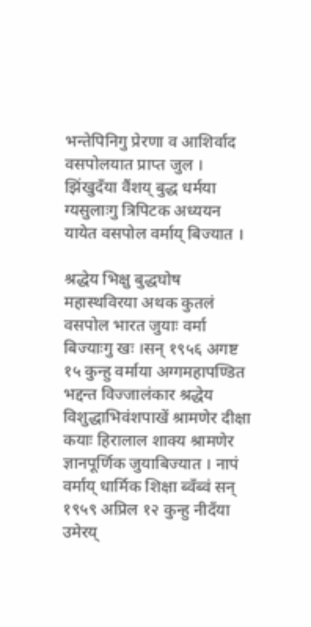भन्तेपिनिगु प्रेरणा व आशिर्वाद वसपोलयात प्राप्त जुल । झिंखुदँया वैंशय् बुद्ध धर्मया ग्यसुलाःगु त्रिपिटक अध्ययन यायेत वसपोल वर्माय् बिज्यात ।

श्रद्धेय भिक्षु बुद्धघोष महास्थविरया अथक कुतलं वसपोल भारत जुयाः वर्मा बिज्याःगु खः ।सन् १९५६ अगष्ट १५ कुन्हु वर्माया अग्गमहापण्डित भद्दन्त विज्जालंकार श्रद्धेय विशुद्धाभिवंशपाखें श्रामणेर दीक्षा कयाः हिरालाल शाक्य श्रामणेर ज्ञानपूर्णिक जुयाबिज्यात । नापं वर्माय् धार्मिक शिक्षा ब्वँब्वं सन् १९५९ अप्रिल १२ कुन्हु नीदँया उमेरय्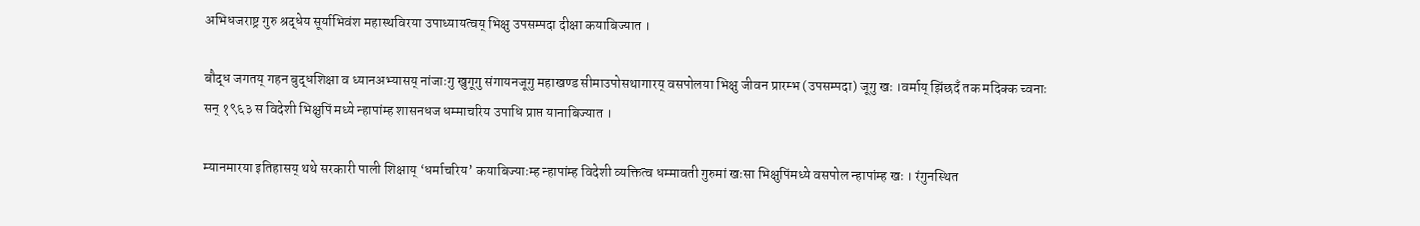अभिधजराष्ट्र गुरु श्रद्धेय सूर्याभिवंश महास्थविरया उपाध्यायत्वय् भिक्षु उपसम्पदा दीक्षा कयाबिज्यात ।

बौद्ध जगतय् गहन बुद्धशिक्षा व ध्यानअभ्यासय् नांजाःगु खुगूगु संगायनजूगु महाखण्ड सीमाउपोसथागारय् वसपोलया भिक्षु जीवन प्रारम्भ (उपसम्पदा) जूगु खः ।वर्माय् झिंछदँ तक मदिक्क च्वनाः सन् १९६३ स विदेशी भिक्षुपिं मध्ये न्हापांम्ह शासनधज धम्माचरिय उपाधि प्राप्त यानाबिज्यात ।

म्यानमारया इतिहासय् थथे सरकारी पाली शिक्षाय् ‘धर्माचरिय’ कयाबिज्याःम्ह न्हापांम्ह विदेशी व्यक्तित्व धम्मावती गुरुमां खःसा भिक्षुपिंमध्ये वसपोल न्हापांम्ह खः । रंगुनस्थित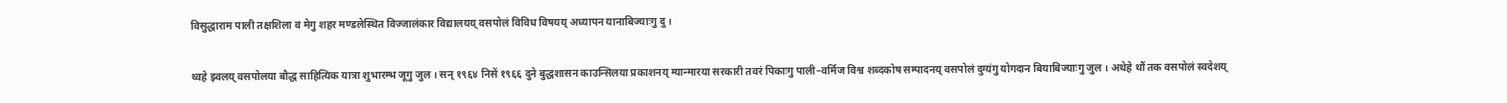विसुद्धाराम पाली तक्षशिला व मेगु शहर मण्डलेस्थित विज्जालंकार विद्यालयय् वसपोलं विविध विषयय् अध्यापन यानाबिज्याःगु दु ।

थ्वहे झ्वलय् वसपोलया बौद्ध साहित्यिक यात्रा शुभारम्भ जूगु जुल । सन् १९६४ निसें १९६६ दुने बुद्धशासन काउन्सिलया प्रकाशनय् म्यान्मारया सरकारी तवरं पिकाःगु पाली–वर्मिज विश्व शब्दकोष सम्पादनय् वसपोलं दुग्यंगु योगदान बियाबिज्याःगु जुल । अथेहे थौं तक वसपोलं स्वदेशय्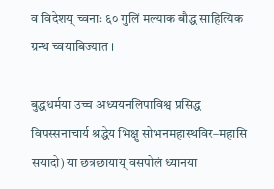व विदेशय् च्वनाः ६० गुलिं मल्याक बौद्ध साहित्यिक ग्रन्थ च्वयाबिज्यात ।

बुद्धधर्मया उच्च अध्ययनलिपाविश्व प्रसिद्ध विपस्सनाचार्य श्रद्धेय भिक्षु सोभनमहास्थविर–महासि सयादो) या छत्रछायाय् वसपोलं ध्यानया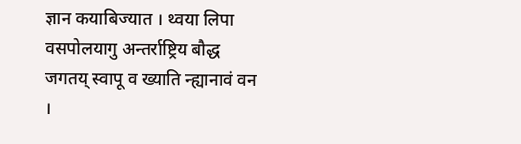ज्ञान कयाबिज्यात । थ्वया लिपा वसपोलयागु अन्तर्राष्ट्रिय बौद्ध जगतय् स्वापू व ख्याति न्ह्यानावं वन ।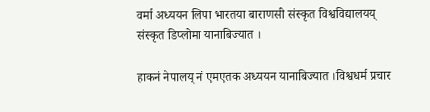वर्मा अध्ययन लिपा भारतया बाराणसी संस्कृत विश्वविद्यालयय् संस्कृत डिप्लोमा यानाबिज्यात ।

हाकनं नेपालय् नं एमएतक अध्ययन यानाबिज्यात ।विश्वधर्म प्रचार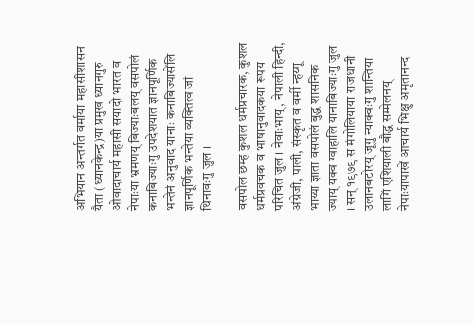अभियान अन्तर्गत वर्माया महासीशासन यैता (ध्यानकेन्द्र)या प्रमुख ध्यानगुरु ओवादाचार्य महासी सयादो भारत व नेपाःया भ्रमणय् बिज्याःबलय् वसपोलं कनाबिज्याःगु उपदेशयात ज्ञानपूर्णिक भन्तेनं अनुवाद यानाः कनाबिज्यासेंलि ज्ञानपूर्णिक भन्तेया व्यक्तित्व जां थिनावःगु जुल ।

वसपोल छम्ह कुशल धर्मप्रचारक, कुशल धर्मप्रवचक व भाषानुवादकया रूपय परिचित जुल । नेवाःभाय्, नेपाली हिन्दी, अंग्रेजी, पाली, संस्कृत व वर्मी न्हय्गू भाय्या ज्ञाता वसपोलं बुद्ध शासनिक ज्याय् यक्व ग्वाहालि यानाबिज्याःगु जुल । सन् १९७९ स मंगोलियाया राजधानी उलानबटोरय् जूगु न्याक्वःगु शान्तिया लागिं एशियाली बौद्ध सम्मेलनय् नेपाःयापाखें आचार्य भिक्षु अमृतानन्द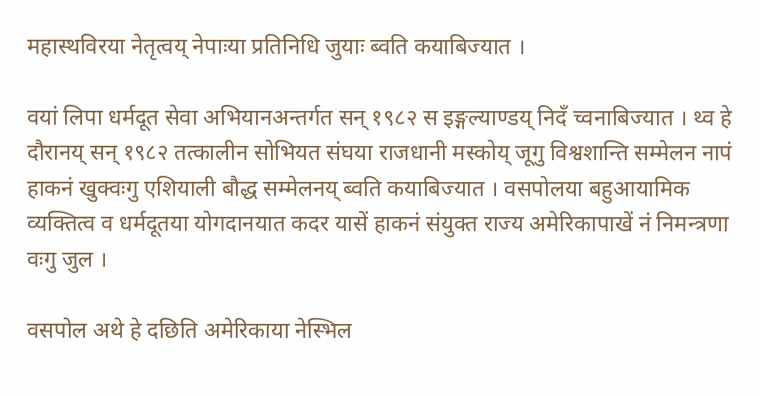महास्थविरया नेतृत्वय् नेपाःया प्रतिनिधि जुयाः ब्वति कयाबिज्यात ।

वयां लिपा धर्मदूत सेवा अभियानअन्तर्गत सन् १९८२ स इङ्गल्याण्डय् निदँ च्वनाबिज्यात । थ्व हे दौरानय् सन् १९८२ तत्कालीन सोभियत संघया राजधानी मस्कोय् जूगु विश्वशान्ति सम्मेलन नापं हाकनं खुक्वःगु एशियाली बौद्ध सम्मेलनय् ब्वति कयाबिज्यात । वसपोलया बहुआयामिक व्यक्तित्व व धर्मदूतया योगदानयात कदर यासें हाकनं संयुक्त राज्य अमेरिकापाखें नं निमन्त्रणा वःगु जुल ।

वसपोल अथे हे दछिति अमेरिकाया नेस्भिल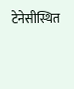टेनेसीस्थित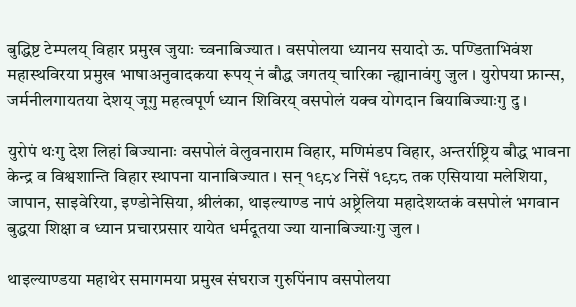बुद्धिष्ट टेम्पलय् विहार प्रमुख जुयाः च्वनाबिज्यात । वसपोलया ध्यानय सयादो ऊ. पण्डिताभिवंश महास्थविरया प्रमुख भाषाअनुवादकया रूपय् नं बौद्ध जगतय् चारिका न्ह्यानावंगु जुल । युरोपया फ्रान्स, जर्मनीलगायतया देशय् जूगु महत्वपूर्ण ध्यान शिविरय् वसपोलं यक्व योगदान बियाबिज्याःगु दु ।

युरोपं थःगु देश लिहां बिज्यानाः वसपोलं वेलुवनाराम विहार, मणिमंडप विहार, अन्तर्राष्ट्रिय बौद्ध भावना केन्द्र व विश्वशान्ति विहार स्थापना यानाबिज्यात । सन् १९८४ निसें १९८८ तक एसियाया मलेशिया, जापान, साइवेरिया, इण्डोनेसिया, श्रीलंका, थाइल्याण्ड नापं अष्ट्रेलिया महादेशय्तकं वसपोलं भगवान बुद्धया शिक्षा व ध्यान प्रचारप्रसार यायेत धर्मदूतया ज्या यानाबिज्याःगु जुल ।

थाइल्याण्डया महाथेर समागमया प्रमुख संघराज गुरुपिंनाप वसपोलया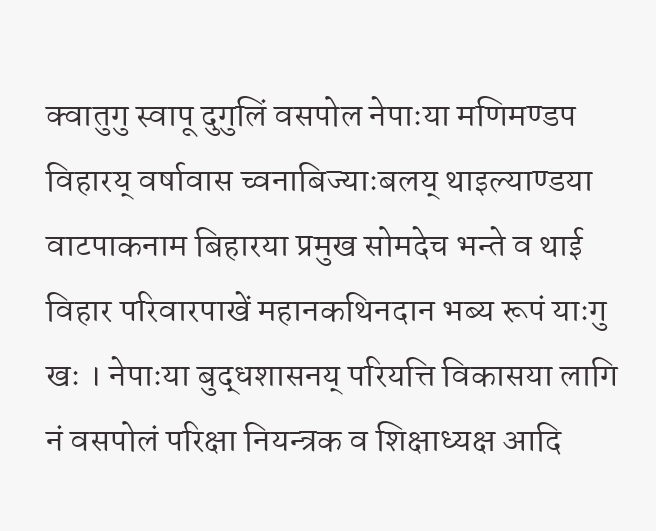क्वातुगु स्वापू दुगुलिं वसपोल नेपाःया मणिमण्डप विहारय् वर्षावास च्वनाबिज्याःबलय् थाइल्याण्डया वाटपाकनाम बिहारया प्रमुख सोमदेच भन्ते व थाई विहार परिवारपाखें महानकथिनदान भब्य रूपं याःगु खः । नेपाःया बुद्धशासनय् परियत्ति विकासया लागि नं वसपोलं परिक्षा नियन्त्रक व शिक्षाध्यक्ष आदि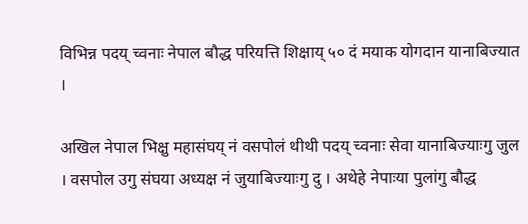विभिन्न पदय् च्वनाः नेपाल बौद्ध परियत्ति शिक्षाय् ५० दं मयाक योगदान यानाबिज्यात ।

अखिल नेपाल भिक्षु महासंघय् नं वसपोलं थीथी पदय् च्वनाः सेवा यानाबिज्याःगु जुल । वसपोल उगु संघया अध्यक्ष नं जुयाबिज्याःगु दु । अथेहे नेपाःया पुलांगु बौद्ध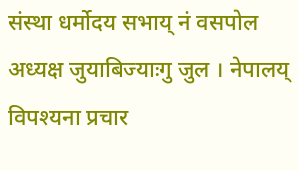संस्था धर्मोदय सभाय् नं वसपोल अध्यक्ष जुयाबिज्याःगु जुल । नेपालय् विपश्यना प्रचार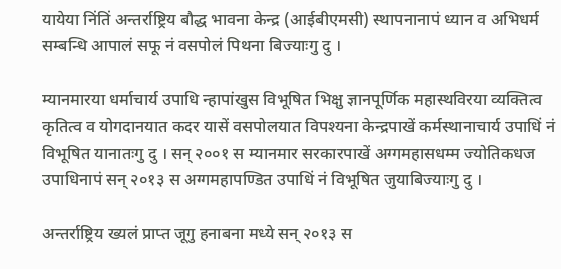यायेया निंतिं अन्तर्राष्ट्रिय बौद्ध भावना केन्द्र (आईबीएमसी) स्थापनानापं ध्यान व अभिधर्म सम्बन्धि आपालं सफू नं वसपोलं पिथना बिज्याःगु दु ।

म्यानमारया धर्माचार्य उपाधि न्हापांखुस विभूषित भिक्षु ज्ञानपूर्णिक महास्थविरया व्यक्तित्व कृतित्व व योगदानयात कदर यासें वसपोलयात विपश्यना केन्द्रपाखें कर्मस्थानाचार्य उपाधिं नं विभूषित यानातःगु दु । सन् २००१ स म्यानमार सरकारपाखें अग्गमहासधम्म ज्योतिकधज उपाधिनापं सन् २०१३ स अग्गमहापण्डित उपाधिं नं विभूषित जुयाबिज्याःगु दु ।

अन्तर्राष्ट्रिय ख्यलं प्राप्त जूगु हनाबना मध्ये सन् २०१३ स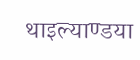थाइल्याण्डया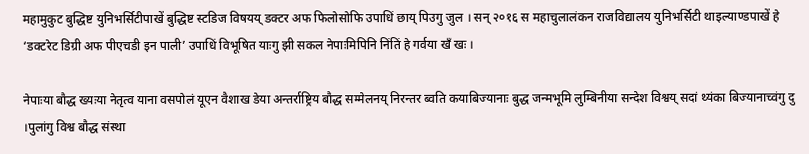महामुकुट बुद्धिष्ट युनिभर्सिटीपाखें बुद्धिष्ट स्टडिज विषयय् डक्टर अफ फिलोसोफि उपाधिं छाय् पिउगु जुल । सन् २०१६ स महाचुलालंकन राजविद्यालय युनिभर्सिटी थाइल्याण्डपाखें हे ‘डक्टरेट डिग्री अफ पीएचडी इन पाली’ उपाधिं विभूषित याःगु झी सकल नेपाःमिपिनि निंतिं हे गर्वया खँ खः ।

नेपाःया बौद्ध ख्यःया नेतृत्व याना वसपोलं यूएन वैशाख डेया अन्तर्राष्ट्रिय बौद्ध सम्मेलनय् निरन्तर ब्वति कयाबिज्यानाः बुद्ध जन्मभूमि लुम्बिनीया सन्देश विश्वय् सदां थ्यंका बिज्यानाच्वंगु दु ।पुलांगु विश्व बौद्ध संस्था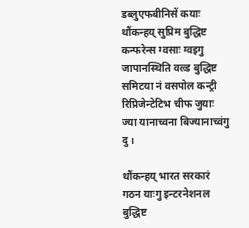डब्लुएफबीनिसें कयाः थौंकन्हय् सुप्रिम बुद्धिष्ट कन्फरेन्स ग्वसाः ग्वइगु जापानस्थिति वल्र्ड बुद्धिष्ट समिटया नं वसपोल कन्ट्री रिप्रिजेन्टेटिभ चीफ जुयाः ज्या यानाच्वना बिज्यानाच्वंगु दु ।

थौंकन्हय् भारत सरकारं गठन याःगु इन्टरनेशनल बुद्धिष्ट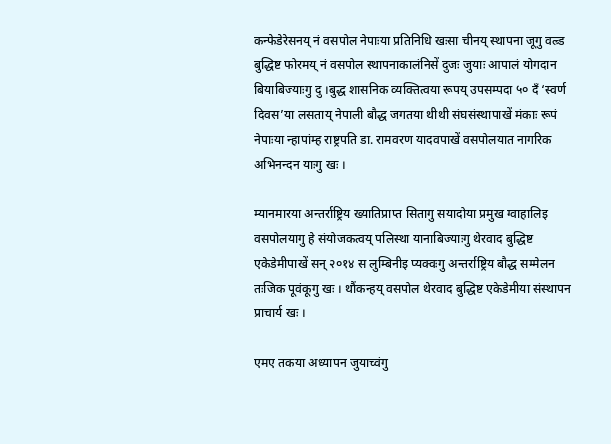कन्फेडेरेसनय् नं वसपोल नेपाःया प्रतिनिधि खःसा चीनय् स्थापना जूगु वल्र्ड बुद्धिष्ट फोरमय् नं वसपोल स्थापनाकालंनिसें दुजः जुयाः आपालं योगदान बियाबिज्याःगु दु ।बुद्ध शासनिक व्यक्तित्वया रूपय् उपसम्पदा ५० दँ ‘स्वर्ण दिवस’या लसताय् नेपाली बौद्ध जगतया थीथी संघसंस्थापाखें मंकाः रूपं नेपाःया न्हापांम्ह राष्ट्रपति डा. रामवरण यादवपाखें वसपोलयात नागरिक अभिनन्दन याःगु खः ।

म्यानमारया अन्तर्राष्ट्रिय ख्यातिप्राप्त सितागु सयादोया प्रमुख ग्वाहालिइ वसपोलयागु हे संयोजकत्वय् पलिस्था यानाबिज्याःगु थेरवाद बुद्धिष्ट एकेडेमीपाखें सन् २०१४ स लुम्बिनीइ प्यक्वःगु अन्तर्राष्ट्रिय बौद्ध सम्मेलन तःजिक पूवंकूगु खः । थौंकन्हय् वसपोल थेरवाद बुद्धिष्ट एकेडेमीया संस्थापन प्राचार्य खः ।

एमए तकया अध्यापन जुयाच्वंगु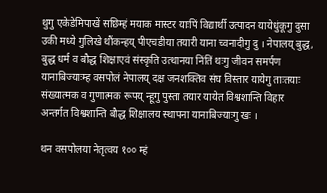थुगु एकेडेमिपाखें सछिम्हं मयाक मास्टर याःपिं विद्यार्थी उत्पादन यायेधुंकूगु दुसा उकी मध्ये गुलिखे थौंकन्हय् पीएचडीया तयारी याना च्वनादीगु दु । नेपालय् बुद्ध, बुद्ध धर्म व बौद्ध शिक्षाएवं संस्कृति उत्थानया निंतिं थःगु जीवन समर्पण यानाबिज्याःम्ह वसपोलं नेपालय् दक्ष जनशक्तिव संघ विस्तार यायेगु ताःतयाः संख्यात्मक व गुणात्मक रूपय् न्हूगु पुस्ता तयार यायेत विश्वशान्ति विहार अन्तर्गत विश्वशान्ति बौद्ध शिक्षालय स्थापना यानाबिज्याःगु खः ।

थन वसपोलया नेतृत्वय १०० म्हं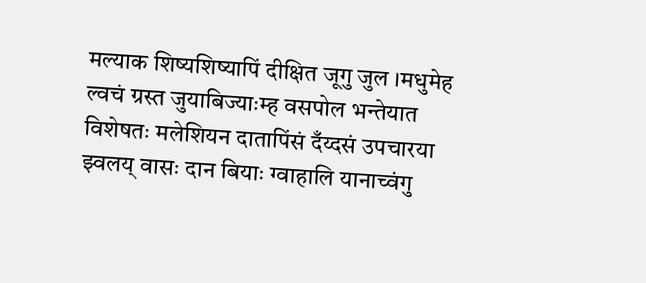मल्याक शिष्यशिष्यापिं दीक्षित जूगु जुल ।मधुमेह ल्वचं ग्रस्त जुयाबिज्याःम्ह वसपोल भन्तेयात विशेषतः मलेशियन दातापिंसं दँय्दसं उपचारया झ्वलय् वासः दान बियाः ग्वाहालि यानाच्वंगु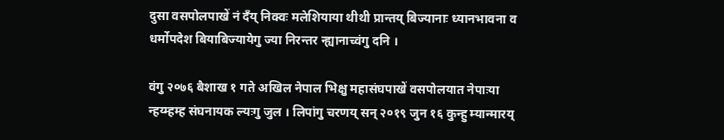दुसा वसपोलपाखें नं दँय् निक्वः मलेशियाया थीथी प्रान्तय् बिज्यानाः ध्यानभावना व धर्मोपदेश बियाबिज्यायेगु ज्या निरन्तर न्ह्यानाच्वंगु दनि ।

वंगु २०७६ बैशाख १ गते अखिल नेपाल भिक्षु महासंघपाखें वसपोलयात नेपाःया न्हय्म्हम्ह संघनायक ल्यःगु जुल । लिपांगु चरणय् सन् २०१९ जुन १६ कुन्हु म्यान्मारय्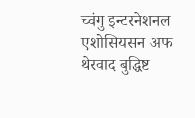च्वंगु इन्टरनेशनल एशोसियसन अफ थेरवाद बुद्धिष्ट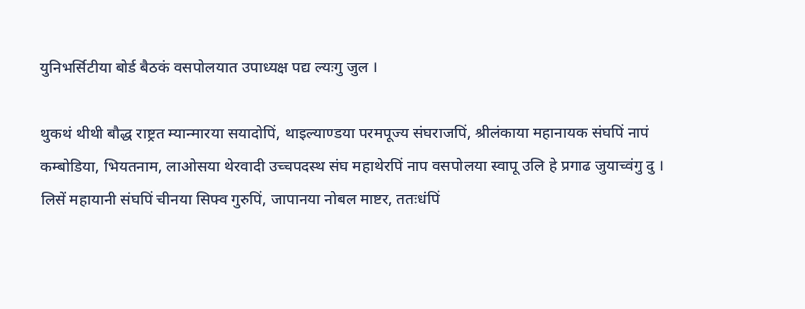युनिभर्सिटीया बोर्ड बैठकं वसपोलयात उपाध्यक्ष पद्य ल्यःगु जुल ।

थुकथं थीथी बौद्ध राष्ट्रत म्यान्मारया सयादोपिं, थाइल्याण्डया परमपूज्य संघराजपिं, श्रीलंकाया महानायक संघपिं नापं कम्बोडिया, भियतनाम, लाओसया थेरवादी उच्चपदस्थ संघ महाथेरपिं नाप वसपोलया स्वापू उलि हे प्रगाढ जुयाच्वंगु दु । लिसें महायानी संघपिं चीनया सिफ्व गुरुपिं, जापानया नोबल माष्टर, ततःधंपिं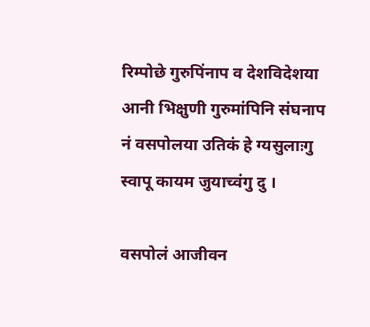रिम्पोछे गुरुपिंनाप व देशविदेशया आनी भिक्षुणी गुरुमांपिनि संघनाप नं वसपोलया उतिकं हे ग्यसुलाःगु स्वापू कायम जुयाच्वंगु दु ।

वसपोलं आजीवन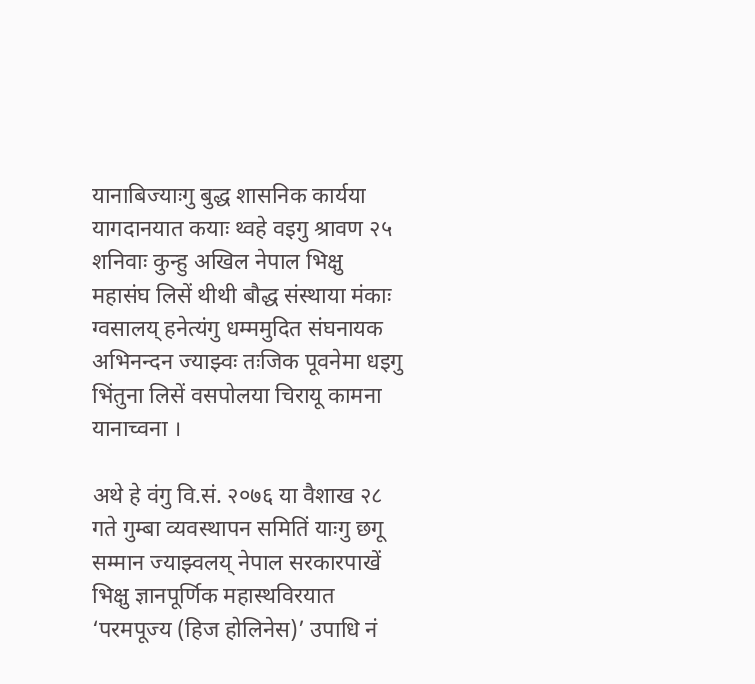यानाबिज्याःगु बुद्ध शासनिक कार्यया यागदानयात कयाः थ्वहे वइगु श्रावण २५ शनिवाः कुन्हु अखिल नेपाल भिक्षु महासंघ लिसें थीथी बौद्ध संस्थाया मंकाः ग्वसालय् हनेत्यंगु धम्ममुदित संघनायक अभिनन्दन ज्याझ्वः तःजिक पूवनेमा धइगु भिंतुना लिसें वसपोलया चिरायू कामना यानाच्वना ।

अथे हे वंगु वि.सं. २०७६ या वैशाख २८ गते गुम्बा व्यवस्थापन समितिं याःगु छगू सम्मान ज्याझ्वलय् नेपाल सरकारपाखें भिक्षु ज्ञानपूर्णिक महास्थविरयात ‘परमपूज्य (हिज होलिनेस)’ उपाधि नं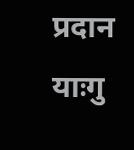प्रदान याःगु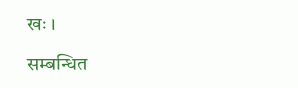खः ।

सम्बन्धित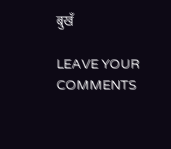बुखँ

LEAVE YOUR COMMENTS